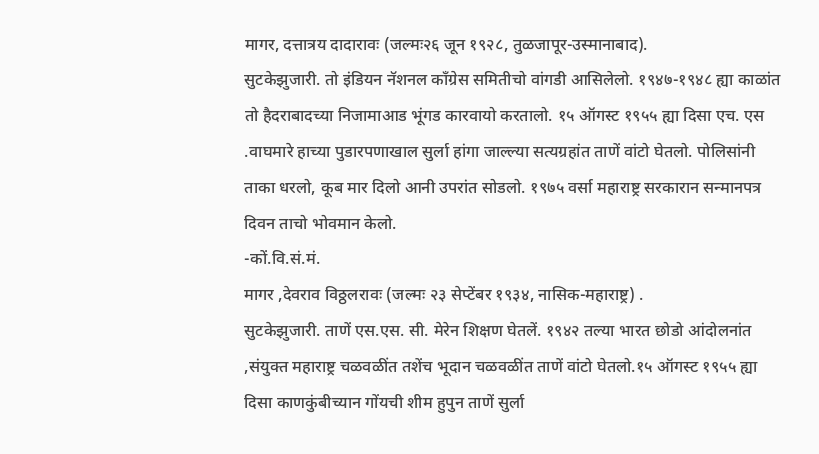मागर, दत्तात्रय दादारावः (जल्मः२६ जून १९२८, तुळजापूर-उस्मानाबाद).
सुटकेझुजारी. तो इंडियन नॅशनल काँग्रेस समितीचो वांगडी आसिलेलो. १९४७-१९४८ ह्या काळांत तो हैदराबादच्या निजामाआड भूंगड कारवायो करतालो. १५ ऑगस्ट १९५५ ह्या दिसा एच. एस .वाघमारे हाच्या पुडारपणाखाल सुर्ला हांगा जाल्ल्या सत्यग्रहांत ताणें वांटो घेतलो. पोलिसांनी ताका धरलो, कूब मार दिलो आनी उपरांत सोडलो. १९७५ वर्सा महाराष्ट्र सरकारान सन्मानपत्र दिवन ताचो भोवमान केलो.
-कों.वि.सं.मं.
मागर ,देवराव विठ्ठलरावः (जल्मः २३ सेप्टेंबर १९३४, नासिक-महाराष्ट्र) .
सुटकेझुजारी. ताणें एस.एस. सी. मेरेन शिक्षण घेतलें. १९४२ तल्या भारत छोडो आंदोलनांत ,संयुक्त महाराष्ट्र चळवळींत तशेंच भूदान चळवळींत ताणें वांटो घेतलो.१५ ऑगस्ट १९५५ ह्या दिसा काणकुंबीच्यान गोंयची शीम हुपुन ताणें सुर्ला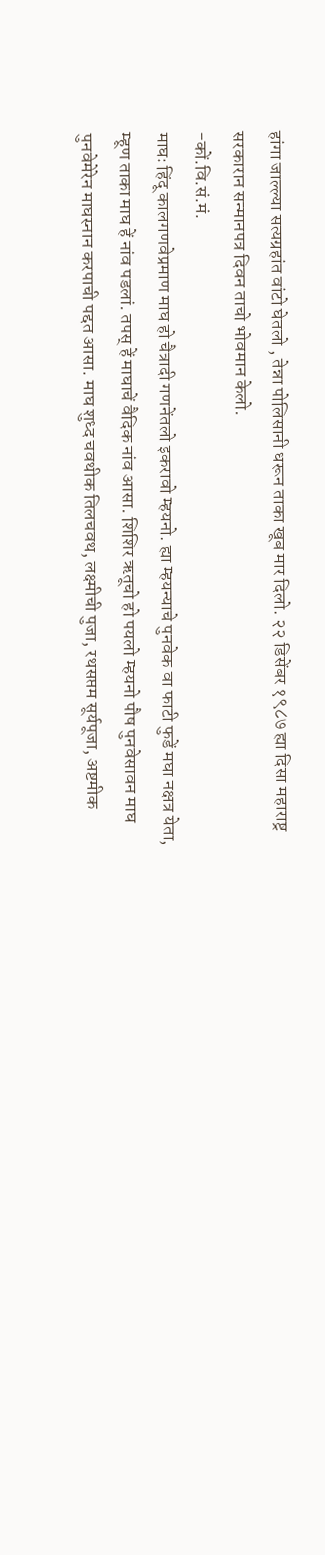हांगा जाल्ल्या सत्यग्रहांत वांटो घेतलो , तेन्ना पोलिसानी धरून ताका खूब मार दिलो. २२ डिसेंबर १९८७ ह्या दिसा महाराष्ट्र सरकारान सन्मानपत्र दिवन ताचो भोवमान केलो.
-कों.वि.सं.मं.
माघः हिंदू कालगणवेप्रमाण माघ हो चैत्रादी गणनेंतलो इकरावो म्हयनो. ह्या म्हयन्याचे पुनवेक वा फाटी फुडें मघा नक्षत्र येता, म्हूण ताका माघ हें नांव पडलां. तपस् हें माघाचें वैदिक नांव आसा. शिशिर ऋतूचो हो पयलो म्हयनो पौष पुनवेसावन माघ पुनवेमेरेन माघस्नान करपाची पद्दत आसा. माघ शुध्द चवथीक तिलचवथ, लक्ष्मीची पुजा, रथसप्तम सूर्यपूजा, अष्टमीक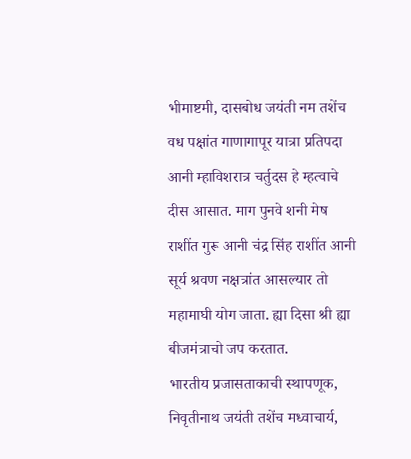भीमाष्टमी, दासबोध जयंती नम तशेंच वध पक्षांत गाणागापूर यात्रा प्रतिपदा आनी म्हाविशरात्र चर्तुदस हे म्हत्वाचे दीस आसात. माग पुनवे शनी मेष राशींत गुरू आनी चंद्र सिंह राशींत आनी सूर्य श्रवण नक्षत्रांत आसल्यार तो महामाघी योग जाता. ह्या दिसा श्री ह्या बीजमंत्राचो जप करतात.
भारतीय प्रजासताकाची स्थापणूक, निवृतीनाथ जयंती तशेंच मध्वाचार्य,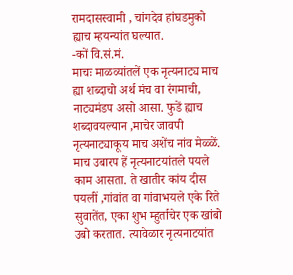रामदासस्वामी , चांगदेव हांघडमुको ह्याच म्हयन्यांत घल्यात.
-कों वि.सं.मं.
माचः माळव्यांतलें एक नृत्यनाट्य माच ह्या शब्दाचो अर्थ मंच वा रंगमाची, नाट्यमंडप असो आसा. फुडें ह्याच शब्दावयल्यान ,माचेर जावपी नृत्यनाट्याकूय माच अशेंच नांव मेळ्ळें.
माच उबारप हें नृत्यनाटयांतले पयले काम आसता. ते खातीर कांय दीस पयलीं ,गांवांत वा गांवाभयले एके रिते सुवातेंत, एका शुभ म्हुर्ताचेर एक खांबो उबो करतात. त्यावेळार नृत्यनाटयांत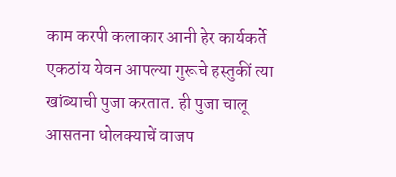काम करपी कलाकार आनी हेर कार्यकर्ते एकठांय येवन आपल्या गुरूचे हस्तुकीं त्या खांब्याची पुजा करतात. ही पुजा चालू आसतना धोलक्याचें वाजप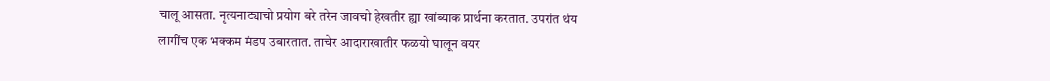चालू आसता. नृत्यनाट्याचो प्रयोग बरे तरेन जावचो हेखतीर ह्या खांब्याक प्रार्थना करतात. उपरांत थंय लागींच एक भक्कम मंडप उबारतात. ताचेर आदाराखातीर फळयो घालून वयर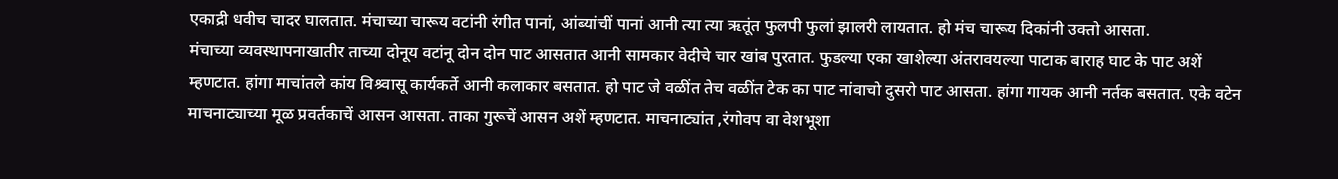एकाद्री धवीच चादर घालतात. मंचाच्या चारूय वटांनी रंगीत पानां, आंब्यांचीं पानां आनी त्या त्या ऋतूंत फुलपी फुलां झालरी लायतात. हो मंच चारूय दिकांनी उक्तो आसता.
मंचाच्या व्यवस्थापनाखातीर ताच्या दोनूय वटांनू दोन दोन पाट आसतात आनी सामकार वेदीचे चार खांब पुरतात. फुडल्या एका खाशेल्या अंतरावयल्या पाटाक बाराह घाट के पाट अशें म्हणटात. हांगा माचांतले कांय विश्र्वासू कार्यकर्ते आनी कलाकार बसतात. हो पाट जे वळींत तेच वळींत टेक का पाट नांवाचो दुसरो पाट आसता. हांगा गायक आनी नर्तक बसतात. एके वटेन माचनाट्याच्या मूळ प्रवर्तकाचें आसन आसता. ताका गुरूचें आसन अशें म्हणटात. माचनाट्यांत ,रंगोवप वा वेशभूशा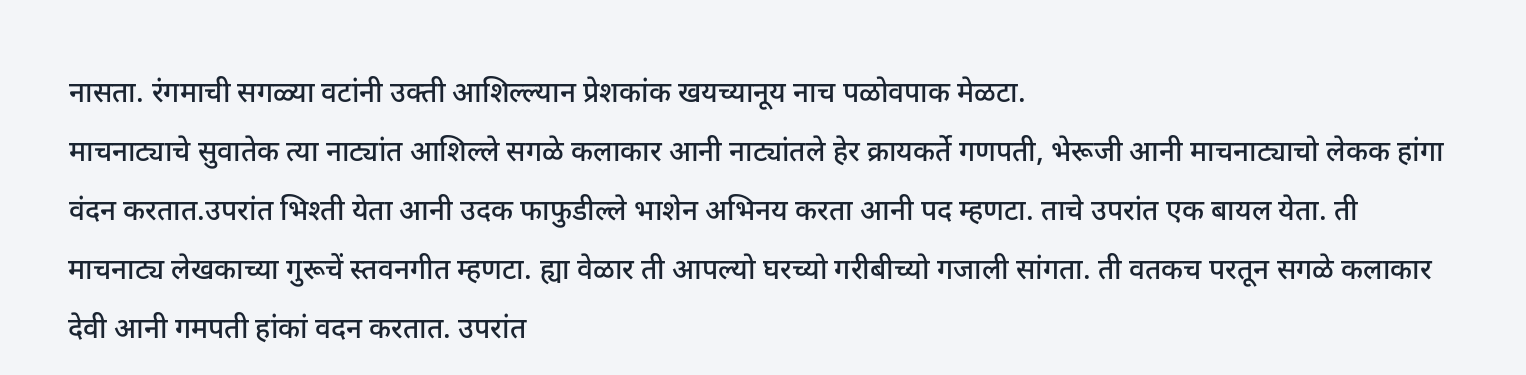नासता. रंगमाची सगळ्या वटांनी उक्ती आशिल्ल्यान प्रेशकांक खयच्यानूय नाच पळोवपाक मेळटा.
माचनाट्याचे सुवातेक त्या नाट्यांत आशिल्ले सगळे कलाकार आनी नाट्यांतले हेर क्रायकर्ते गणपती, भेरूजी आनी माचनाट्याचो लेकक हांगा वंदन करतात.उपरांत भिश्ती येता आनी उदक फाफुडील्ले भाशेन अभिनय करता आनी पद म्हणटा. ताचे उपरांत एक बायल येता. ती माचनाट्य लेखकाच्या गुरूचें स्तवनगीत म्हणटा. ह्या वेळार ती आपल्यो घरच्यो गरीबीच्यो गजाली सांगता. ती वतकच परतून सगळे कलाकार देवी आनी गमपती हांकां वदन करतात. उपरांत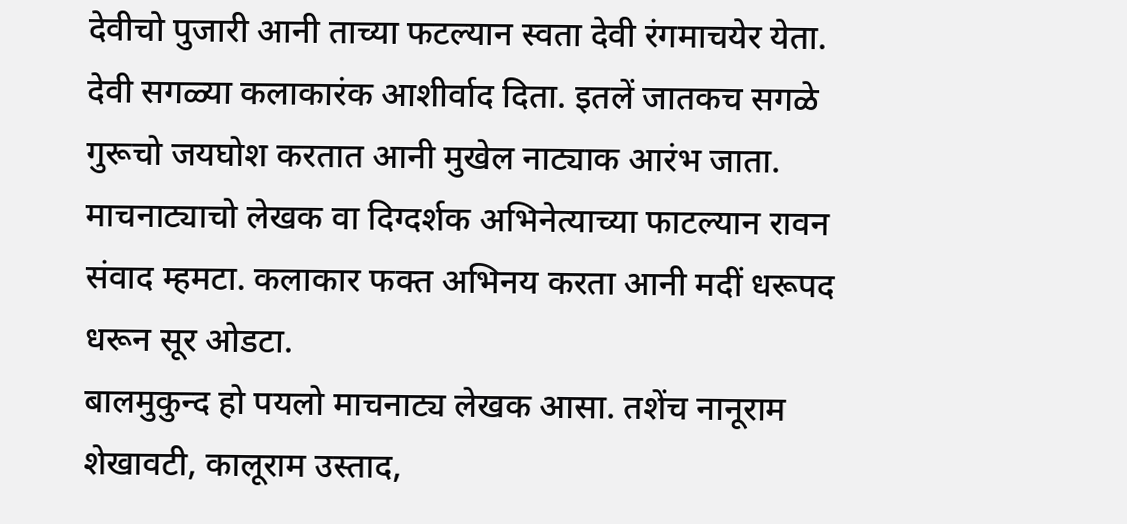देवीचो पुजारी आनी ताच्या फटल्यान स्वता देवी रंगमाचयेर येता. देवी सगळ्या कलाकारंक आशीर्वाद दिता. इतलें जातकच सगळे गुरूचो जयघोश करतात आनी मुखेल नाट्याक आरंभ जाता.
माचनाट्याचो लेखक वा दिग्दर्शक अभिनेत्याच्या फाटल्यान रावन संवाद म्हमटा. कलाकार फक्त अभिनय करता आनी मदीं धरूपद धरून सूर ओडटा.
बालमुकुन्द हो पयलो माचनाट्य लेखक आसा. तशेंच नानूराम शेखावटी, कालूराम उस्ताद,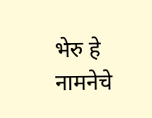भेरु हे नामनेचे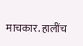माचकार. हालींच